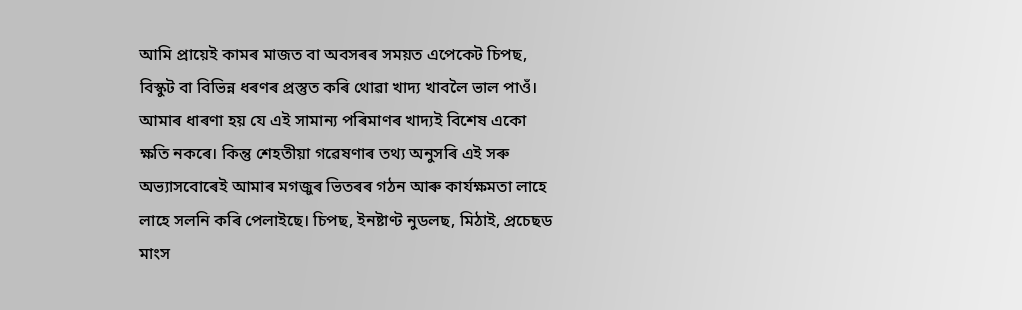আমি প্ৰায়েই কামৰ মাজত বা অবসৰৰ সময়ত এপেকেট চিপছ, বিস্কুট বা বিভিন্ন ধৰণৰ প্ৰস্তুত কৰি থোৱা খাদ্য খাবলৈ ভাল পাওঁ। আমাৰ ধাৰণা হয় যে এই সামান্য পৰিমাণৰ খাদ্যই বিশেষ একো ক্ষতি নকৰে। কিন্তু শেহতীয়া গৱেষণাৰ তথ্য অনুসৰি এই সৰু অভ্যাসবোৰেই আমাৰ মগজুৰ ভিতৰৰ গঠন আৰু কাৰ্যক্ষমতা লাহে লাহে সলনি কৰি পেলাইছে। চিপছ, ইনষ্টাণ্ট নুডলছ, মিঠাই, প্ৰচেছড মাংস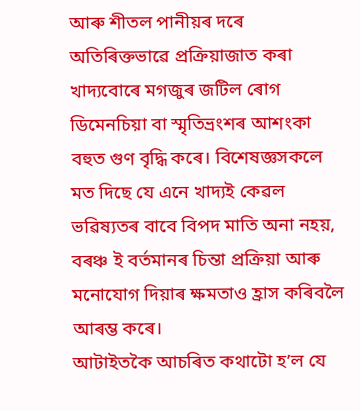আৰু শীতল পানীয়ৰ দৰে অতিৰিক্তভাৱে প্ৰক্ৰিয়াজাত কৰা খাদ্যবোৰে মগজুৰ জটিল ৰোগ ডিমেনচিয়া বা স্মৃতিভ্ৰংশৰ আশংকা বহুত গুণ বৃদ্ধি কৰে। বিশেষজ্ঞসকলে মত দিছে যে এনে খাদ্যই কেৱল ভৱিষ্যতৰ বাবে বিপদ মাতি অনা নহয়, বৰঞ্চ ই বৰ্তমানৰ চিন্তা প্ৰক্ৰিয়া আৰু মনোযোগ দিয়াৰ ক্ষমতাও হ্ৰাস কৰিবলৈ আৰম্ভ কৰে।
আটাইতকৈ আচৰিত কথাটো হ’ল যে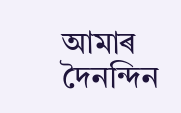আমাৰ দৈনন্দিন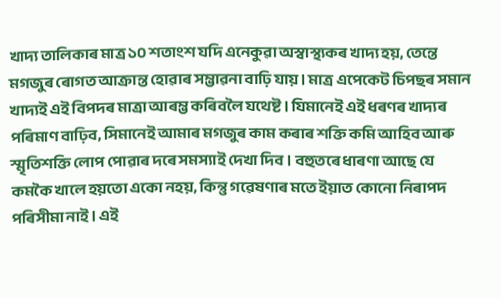খাদ্য তালিকাৰ মাত্ৰ ১০ শতাংশ যদি এনেকুৱা অস্বাস্থ্যকৰ খাদ্য হয়, তেন্তে মগজুৰ ৰোগত আক্ৰান্ত হোৱাৰ সম্ভাৱনা বাঢ়ি যায়। মাত্ৰ এপেকেট চিপছৰ সমান খাদ্যই এই বিপদৰ মাত্ৰা আৰম্ভ কৰিবলৈ যথেষ্ট। যিমানেই এই ধৰণৰ খাদ্যৰ পৰিমাণ বাঢ়িব, সিমানেই আমাৰ মগজুৰ কাম কৰাৰ শক্তি কমি আহিব আৰু স্মৃতিশক্তি লোপ পোৱাৰ দৰে সমস্যাই দেখা দিব। বহুতৰে ধাৰণা আছে যে কমকৈ খালে হয়তো একো নহয়, কিন্তু গৱেষণাৰ মতে ইয়াত কোনো নিৰাপদ পৰিসীমা নাই। এই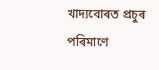খাদ্যবোৰত প্ৰচুৰ পৰিমাণে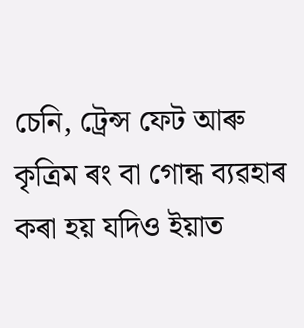চেনি, ট্ৰেন্স ফেট আৰু কৃত্ৰিম ৰং বা গোন্ধ ব্যৱহাৰ কৰা হয় যদিও ইয়াত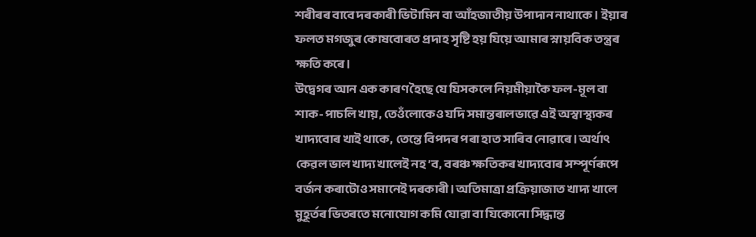শৰীৰৰ বাবে দৰকাৰী ভিটামিন বা আঁহজাতীয় উপাদান নাথাকে। ইয়াৰ ফলত মগজুৰ কোষবোৰত প্ৰদাহ সৃষ্টি হয় যিয়ে আমাৰ স্নায়বিক তন্ত্ৰৰ ক্ষতি কৰে।
উদ্বেগৰ আন এক কাৰণ হৈছে যে যিসকলে নিয়মীয়াকৈ ফল-মূল বা শাক-পাচলি খায়, তেওঁলোকেও যদি সমান্তৰালভাৱে এই অস্বাস্থ্যকৰ খাদ্যবোৰ খাই থাকে, তেন্তে বিপদৰ পৰা হাত সাৰিব নোৱাৰে। অৰ্থাৎ কেৱল ভাল খাদ্য খালেই নহ’ব, বৰঞ্চ ক্ষতিকৰ খাদ্যবোৰ সম্পূৰ্ণৰূপে বৰ্জন কৰাটোও সমানেই দৰকাৰী। অতিমাত্ৰা প্ৰক্ৰিয়াজাত খাদ্য খালে মুহূৰ্তৰ ভিতৰতে মনোযোগ কমি যোৱা বা যিকোনো সিদ্ধান্ত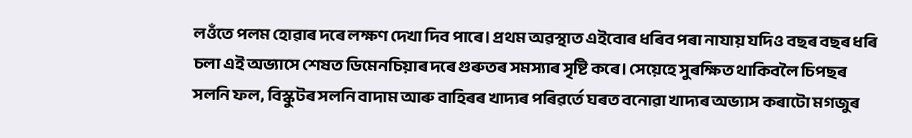লওঁতে পলম হোৱাৰ দৰে লক্ষণ দেখা দিব পাৰে। প্ৰথম অৱস্থাত এইবোৰ ধৰিব পৰা নাযায় যদিও বছৰ বছৰ ধৰি চলা এই অভ্যাসে শেষত ডিমেনচিয়াৰ দৰে গুৰুতৰ সমস্যাৰ সৃষ্টি কৰে। সেয়েহে সুৰক্ষিত থাকিবলৈ চিপছৰ সলনি ফল, বিস্কুটৰ সলনি বাদাম আৰু বাহিৰৰ খাদ্যৰ পৰিৱৰ্তে ঘৰত বনোৱা খাদ্যৰ অভ্যাস কৰাটো মগজুৰ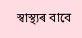স্বাস্থ্যৰ বাবে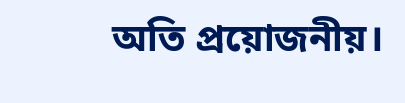অতি প্ৰয়োজনীয়।